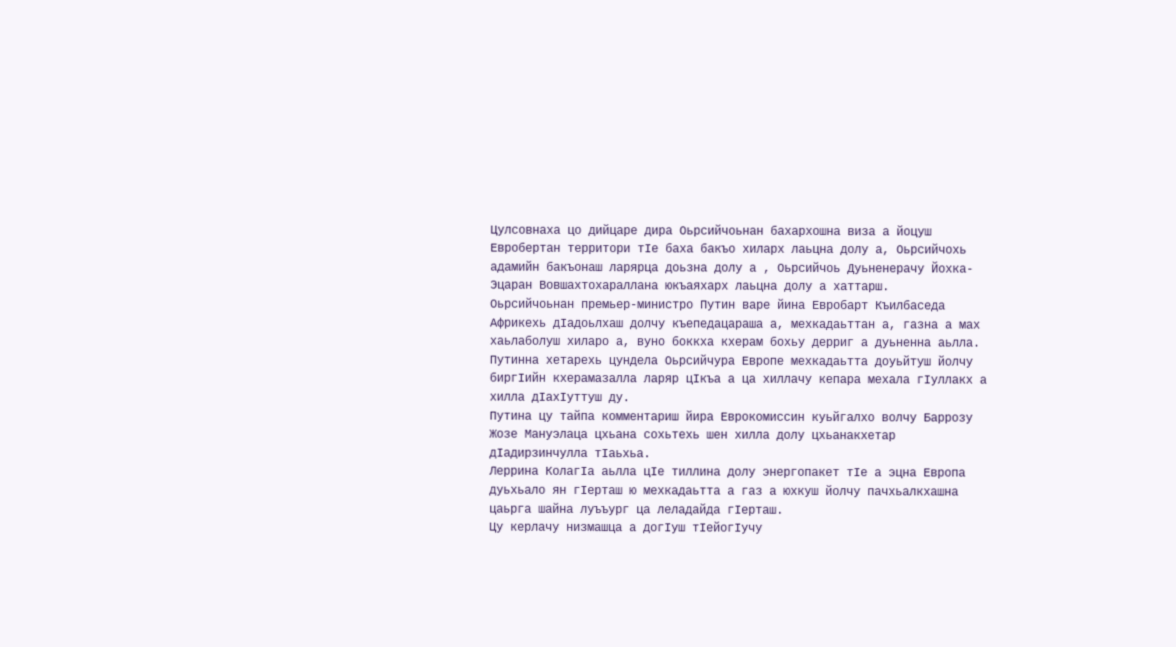Цулсовнаха цо дийцаре дира Оьрсийчоьнан бахархошна виза а йоцуш Евробертан территори тIе баха бакъо хиларх лаьцна долу а, Оьрсийчохь адамийн бакъонаш ларярца доьзна долу а , Оьрсийчоь Дуьненерачу Йохка-Эцаран Вовшахтохараллана юкъаяхарх лаьцна долу а хаттарш.
Оьрсийчоьнан премьер-министро Путин варе йина Евробарт Къилбаседа Африкехь дIадоьлхаш долчу къепедацараша а, мехкадаьттан а, газна а мах хаьлаболуш хиларо а, вуно боккха кхерам бохьу дерриг а дуьненна аьлла. Путинна хетарехь цундела Оьрсийчура Европе мехкадаьтта доуьйтуш йолчу биргIийн кхерамазалла ларяр цIкъа а ца хиллачу кепара мехала гIуллакх а хилла дIахIуттуш ду.
Путина цу тайпа комментариш йира Еврокомиссин куьйгалхо волчу Баррозу Жозе Мануэлаца цхьана сохьтехь шен хилла долу цхьанакхетар дIадирзинчулла тIаьхьа.
Леррина КолагIа аьлла цIе тиллина долу энергопакет тIе а эцна Европа дуьхьало ян гIерташ ю мехкадаьтта а газ а юхкуш йолчу пачхьалкхашна цаьрга шайна луъъург ца леладайда гIерташ.
Цу керлачу низмашца а догIуш тIейогIучу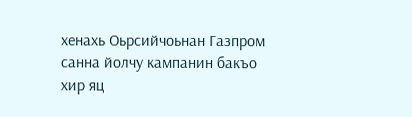хенахь Оьрсийчоьнан Газпром санна йолчу кампанин бакъо хир яц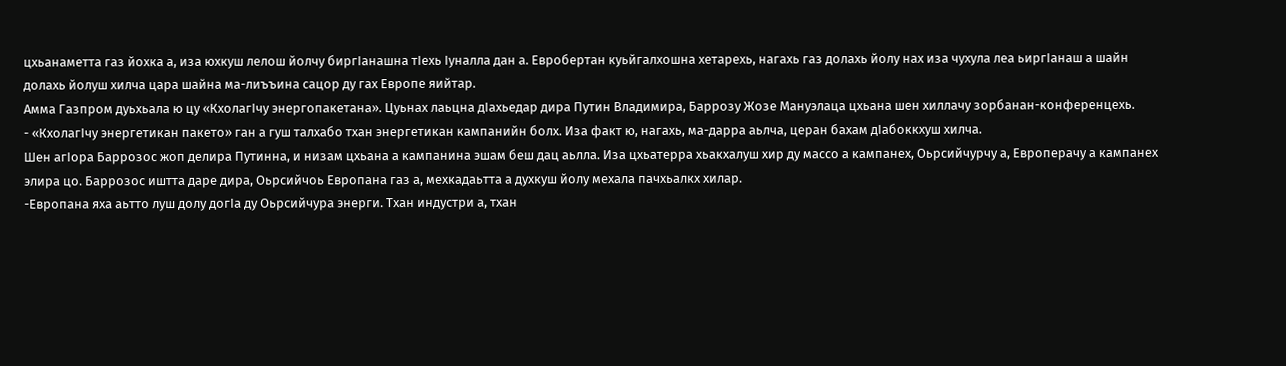цхьанаметта газ йохка а, иза юхкуш лелош йолчу биргIанашна тIехь Iуналла дан а. Евробертан куьйгалхошна хетарехь, нагахь газ долахь йолу нах иза чухула леа ьиргIанаш а шайн долахь йолуш хилча цара шайна ма-лиъъина сацор ду гах Европе яийтар.
Амма Газпром дуьхьала ю цу «КхолагIчу энергопакетана». Цуьнах лаьцна дIахьедар дира Путин Владимира, Баррозу Жозе Мануэлаца цхьана шен хиллачу зорбанан-конференцехь.
- «КхолагIчу энергетикан пакето» ган а гуш талхабо тхан энергетикан кампанийн болх. Иза факт ю, нагахь, ма-дарра аьлча, церан бахам дIабоккхуш хилча.
Шен агIора Баррозос жоп делира Путинна, и низам цхьана а кампанина эшам беш дац аьлла. Иза цхьатерра хьакхалуш хир ду массо а кампанех, Оьрсийчурчу а, Европерачу а кампанех элира цо. Баррозос иштта даре дира, Оьрсийчоь Европана газ а, мехкадаьтта а духкуш йолу мехала пачхьалкх хилар.
-Европана яха аьтто луш долу догIа ду Оьрсийчура энерги. Тхан индустри а, тхан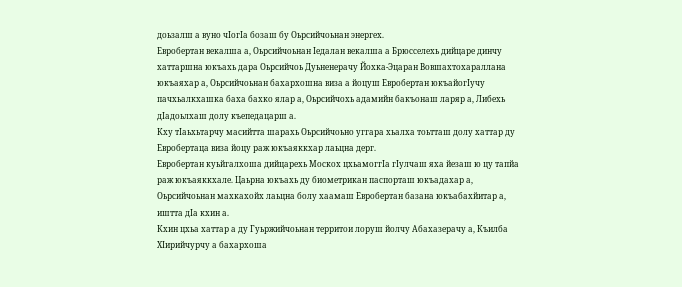доьзалш а вуно чIогIа бозаш бу Оьрсийчоьнан энергех.
Евробертан векалша а, Оьрсийчоьнан Iедалан векалша а Брюсселехь дийцаре динчу хаттаршна юкъахь дара Оьрсийчоь Дуьненерачу Йохка-Эцаран Вовшахтохараллана юкъаяхар а, Оьрсийчоьнан бахархошна виза а йоцуш Евробертан юкъайогIучу пачхьалкхашка баха бахко ялар а, Оьрсийчохь адамийн бакъонаш ларяр а, Либехь дIадоьлхаш долу къепедацарш а.
Кху тIаьхьтарчу масийтта шарахь Оьрсийчоьно уггара хьалха тоьтташ долу хаттар ду Евробертаца виза йоцу раж юкъаяккхар лаьцна дерг.
Евробертан куьйгалхоша дийцарехь Москох цхьамоггIа гIулчаш яха йезаш ю цу тапйа раж юкъаяккхале. Цаьрна юкъахь ду биометрикан паспорташ юкъадахар а, Оьрсийчоьнан махкахойх лаьцна болу хаамаш Евробертан базана юкъабахйитар а, иштта дIа кхин а.
Кхин цхьа хаттар а ду Гуьржийчоьнан территои лоруш йолчу Абахазерачу а, Къилба ХIирийчурчу а бахархоша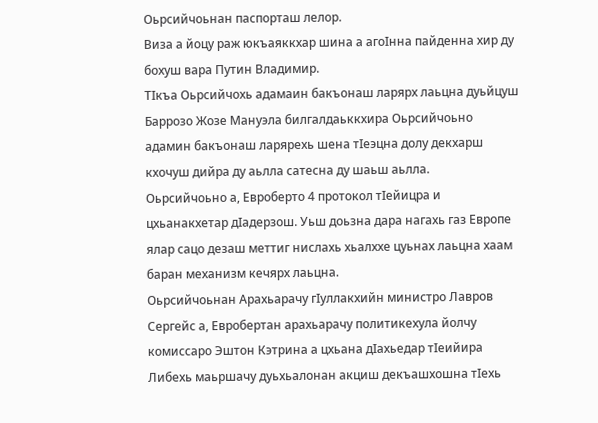Оьрсийчоьнан паспорташ лелор.
Виза а йоцу раж юкъаяккхар шина а агоIнна пайденна хир ду бохуш вара Путин Владимир.
ТIкъа Оьрсийчохь адамаин бакъонаш ларярх лаьцна дуьйцуш Баррозо Жозе Мануэла билгалдаьккхира Оьрсийчоьно адамин бакъонаш ларярехь шена тIеэцна долу декхарш кхочуш дийра ду аьлла сатесна ду шаьш аьлла.
Оьрсийчоьно а, Евроберто 4 протокол тIейицра и цхьанакхетар дIадерзош. Уьш доьзна дара нагахь газ Европе ялар сацо дезаш меттиг нислахь хьалххе цуьнах лаьцна хаам баран механизм кечярх лаьцна.
Оьрсийчоьнан Арахьарачу гIуллакхийн министро Лавров Сергейс а, Евробертан арахьарачу политикехула йолчу комиссаро Эштон Кэтрина а цхьана дIахьедар тIеийира Либехь маьршачу дуьхьалонан акциш декъашхошна тIехь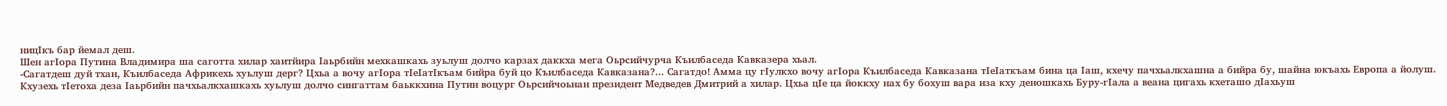ницIкъ бар йемал деш.
Шен агIора Путина Владимира ша саготта хилар хаитйира Iаьрбийн мехкашкахь зуьлуш долчо карзах даккха мега Оьрсийчурча Къилбаседа Кавказера хьал.
-Сагатдеш дуй тхан, Къилбаседа Африкехь хуьлуш дерг? Цхьа а вочу агIора тIеIатIкъам бийра буй цо Къилбаседа Кавказана?... Сагатдо! Амма цу гIулкхо вочу агIора Къилбаседа Кавказана тIеIаткъам бина ца Iаш, кхечу пачхьалкхашна а бийра бу, шайна юкъахь Европа а йолуш.
Кхузехь тIетоха деза Iаьрбийн пачхьалкхашкахь хуьлуш долчо сингаттам баьккхина Путин воцург Оьрсийчоьнан президент Медведев Дмитрий а хилар. Цхьа цIе ца йоккху нах бу бохуш вара иза кху деношкахь Буру-гIала а веана цигахь кхеташо дIахьуш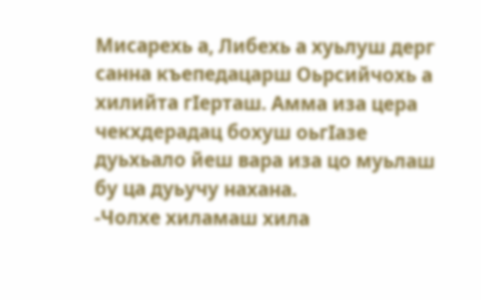Мисарехь а, Либехь а хуьлуш дерг санна къепедацарш Оьрсийчохь а хилийта гIерташ. Амма иза цера чекхдерадац бохуш оьгIазе дуьхьало йеш вара иза цо муьлаш бу ца дуьучу нахана.
-Чолхе хиламаш хила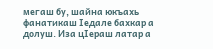мегаш бу, шайна юкъахь фанатикаш Iедале бахкар а долуш. Иза цIераш латар а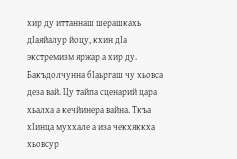хир ду иттаннаш шерашкахь дIаяйалур йоцу, кхин дIа экстремизм яржар а хир ду. Бакъдолчунна бIаьргаш чу хьовса деза вай. Цу тайпа сценарий цара хьалха а кечйинера вайна. Ткъа хIинца муххале а иза чекхяккха хьовсур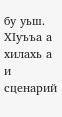бу уьш. ХIуъъа а хилахь а и сценарий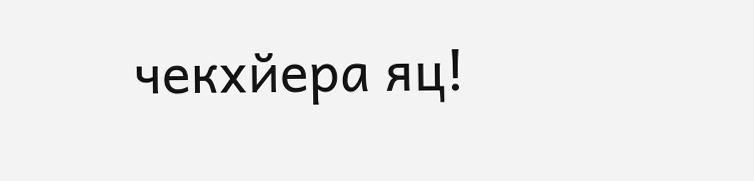чекхйера яц!